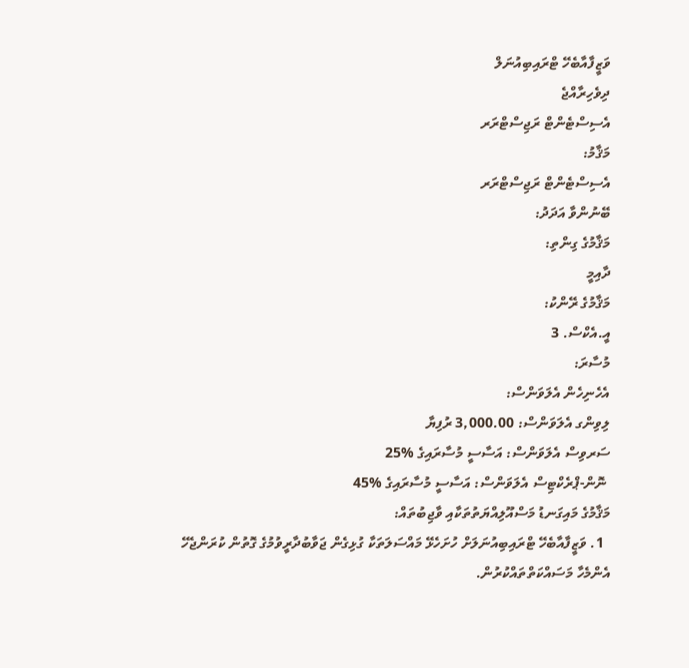ވަޒީފާއާބެހޭ ޓްރައިބިއުނަލް
ދިވެހިރާއްޖެ
އެސިސްޓެންޓް ރަޖިސްޓްރަރ
މަޤާމު:
އެސިސްޓެންޓް ރަޖިސްޓްރަރ
ބޭނުންވާ އަދަދު:
މަޤާމުގެ ގިންތި:
ދާއިމީ
މަޤާމުގެ ރޭންކު:
އީ.އެކްސް. 3
މުސާރަ:
އެހެނިހެން އެލަވަންސް:
ލިވިންގ އެލަވަންސް: 3,000.00 ރުފިޔާ
ސަރވިސް އެލަވަންސް: އަސާސީ މުސާރައިގެ %25
 ނޮން-ޕްރެކްޓިސް އެލަވަންސް: އަސާސީ މުސާރައިގެ %45
މަޤާމުގެ މައިގަނޑު މަސްއޫލިއްޔަތުތަކާއި ވާޖިބުތައް:
  1. ވަޒީފާއާބެހޭ ޓްރައިބިއުނަލަށް ހުށަހެޅޭ މައްސަލަތަކާ ގުޅިގެން ޖަވާބުދާރީވުމުގެ ގޮތުން ކުރަންޖެހޭ އެންމެހާ މަސައްކަތްތައްކުރުން.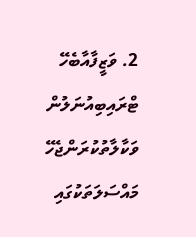2. ވަޒީފާއާބެހޭ ޓްރައިބިއުނަލުން ވަކާލާތުކުރަންޖެހޭ މައްސަލަތަކުގައި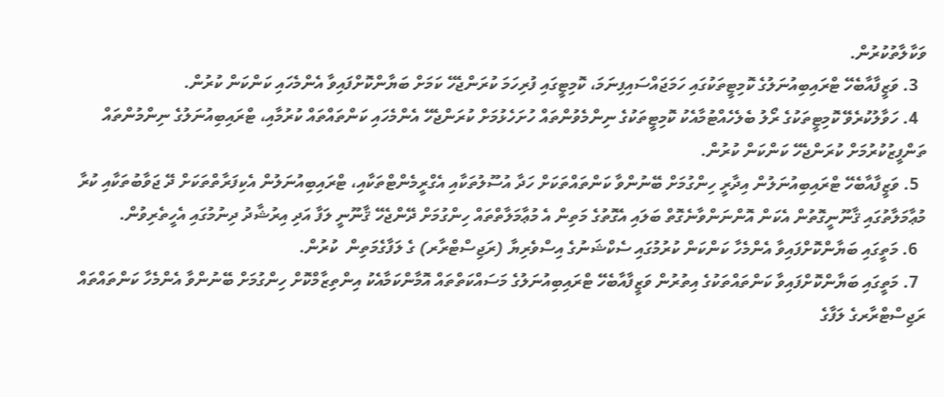ވަކާލާތުކުރުން.
  3. ވަޒީފާއާބެހޭ ޓްރައިބިއުނަލުގެ ކޮމިޓީތަކުގައި ހަމަޖައްސައިފިނަމަ، ކޮމިޓީގައި ފުރިހަމަ ކުރަންޖެހޭ ކަމަށް ބަޔާންކޮށްފައިވާ އެންމެހައި ކަންކަން ކުރުން.
  4. ހަވާލުކުރެވޭ ކޮމިޓީތަކުގެ ރޯލު ބެލެހެއްޓުމާއެކު ކޮމިޓީތަކުގެ ނިންމެވުންތައް ހުށަހެޅުމަށް ކުރަންޖެހޭ އެންމެހައި ކަންތައްތައް ކުރުމާއި، ޓްރައިބިއުނަލުގެ ނިންމުންތައް ތަންފީޒުކުރުމަށް ކުރަންޖެހޭ ކަންކަން ކުރުން.
  5. ވަޒީފާއާބެހޭ ޓްރައިބިއުނަލުން އިދާރީ ހިންގުމަށް ބޭނުންވާ ކަންތައްތަކަށް ހަދާ އުސޫލުތަކާއި އެގްރީމެންޓްތަކާއި، ޓްރައިބިއުނަލުން އެކިފަރާތްތަކަށް ދޭ ޖަވާބުތަކާއި ކުރާ މުޢާމަލާތުގައި ޤާނޫނީގޮތުން އެކަން އޮންނަންވާނެގޮތް ބަލައި އެގޮތުގެ މަތިން އެ މުޢާމަލާތްތައް ހިންގުމަށް ދޭންޖެހޭ ޤާނޫނީ ލަފާ އަދި އިރުޝާދު ދިނުމުގައި އެހީތެރިވުން.
  6. މަތީގައި ބަޔާންކޮށްފައިވާ އެންމެހާ ކަންކަން ކުރުމުގައި ސެކްޝަނުގެ އިސްވެރިޔާ (ރަޖިސްޓްރާރ) ގެ ލަފާގެމަތިން  ކުރުން.
  7. މަތީގައި ބަޔާންކޮށްފައިވާ ކަންތައްތަކުގެ އިތުރުން ވަޒީފާއާބެހޭ ޓްރައިބިއުނަލުގެ މަސައްކަތްތައް އޮމާންކަމާއެކު އިންތިޒާމްކޮށް ހިންގުމަށް ބޭނުންވާ އެންމެހާ ކަންތައްތައް ރަޖިސްޓްރާރގެ ލަފާގެ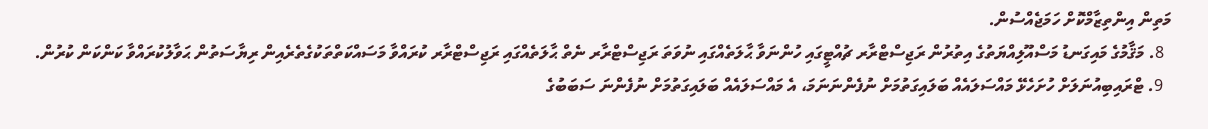މަތިން އިންތިޒާމްކޮށް ހަމަޖެއްސުން.
  8. މަޤާމުގެ މައިގަނޑު މަސްއޫލިއްޔަތުގެ އިތުރުން ރަޖިސްޓްރާރ ޗުއްޓީގައި ހުންނަވާ ޙާލަތެއްގައި ނުވަތަ ރަޖިސްޓްރާރ ނެތް ޙާލަތެއްގައި ރަޖިސްޓްރާރ ކުރައްވާ މަސައްކަތްތަކުގެތެރެއިން ރިޔާސަތުން ޙަވާލުކުރައްވާ ކަންކަން ކުރުން.
  9. ޓްރައިބިއުނަލަށް ހުށަހެޅޭ މައްސަލައެއް ބަލައިގަތުމަށް ނުފެންނަނަމަ، އެ މައްސަލައެއް ބަލައިގަތުމަށް ނުފެންނަ ސަބަބުގެ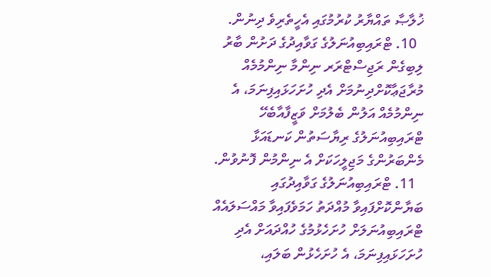ޚުލާޞާ ތައްޔާރު ކުރުމުގައި އެހީތެރިވެ ދިނުން.
  10. ޓްރައިބިއުނަލުގެ ގަވާއިދުގެ ދަށުން ބާރު ލިބިގެން ރަޖިސްޓްރަރ ނިންމާ ނިންމުމެއް މުރާޖަޢާކޮށްދިނުމަށް އެދި ހުށަހަޅައިފިނަމަ، އެ ނިންމުމެއް އަލުން ބެލުމަށް ވަޒީފާއާބެހޭ ޓްރައިބިއުނަލުގެ ރިޔާސަތުން ކަނޑައަޅާ މެންބަރުންގެ މަޖިލީހަކަށް އެ ނިންމުން ފޮނުވުން.
  11. ޓްރައިބިއުނަލުގެ ގަވާއިދުގައި ބަޔާންކޮށްފައިވާ މުއްދަތު ހަމަވެފައިވާ މައްސަލައެއް ޓްރައިބިއުނަލަށް ހުށަހެޅުމުގެ ހުއްދައަށް އެދި ހުށަހަޅައިފިނަމަ، އެ ހުށަހެޅުން ބަލައި،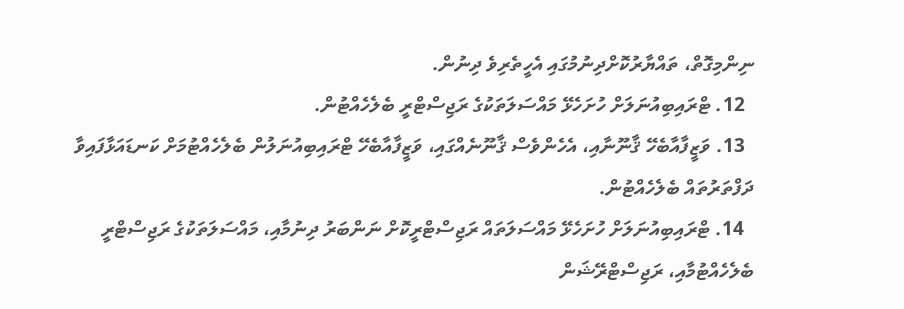ނިންމިގޮތް، ތައްޔާރުކޮށްދިނުމުގައި އެހީތެރިވެ ދިނުން.
  12. ޓްރައިބިއުނަލަށް ހުށަހެޅޭ މައްސަލަތަކުގެ ރަޖިސްޓްރީ ބެލެހެއްޓުން.
  13. ވަޒީފާއާބެހޭ ޤާނޫނާއި، އެހެންވެސް ޤާނޫނެއްގައި، ވަޒީފާއާބެހޭ ޓްރައިބިއުނަލުން ބެލެހެއްޓުމަށް ކަނޑައަޅާފައިވާ ދަފްތަރުތައް ބެލެހެއްޓުން.
  14. ޓްރައިބިއުނަލަށް ހުށަހެޅޭ މައްސަލަތައް ރަޖިސްޓްރީކޮށް ނަންބަރު ދިނުމާއި، މައްސަލަތަކުގެ ރަޖިސްޓްރީ ބެލެހެއްޓުމާއި، ރަޖިސްޓްރޭޝަން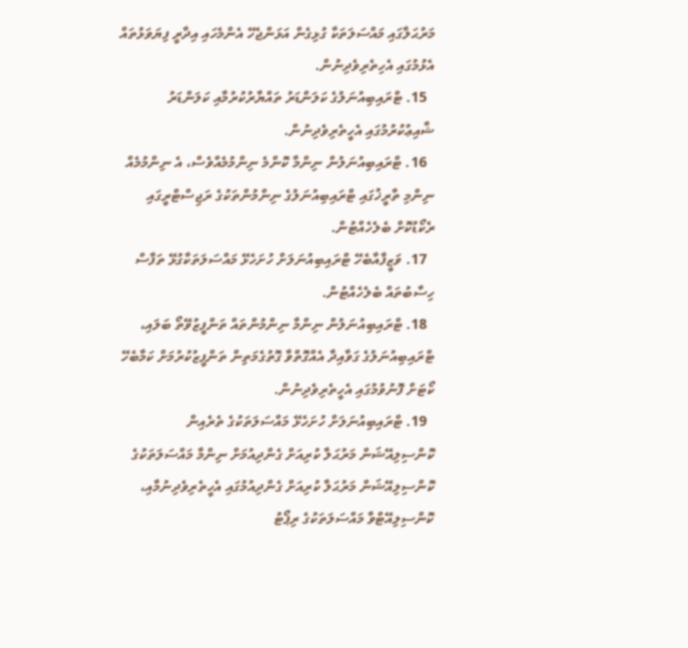މަރުޙަލާގައި މައްސަލަތަކާ ގުޅިގެން އަޅަންޖެހޭ އެންމެހައި އިދާރީ ފިޔަވަޅުތައް އެޅުމުގައި އެހިތެރިވެދިނުން.
  15. ޓްރައިބިއުނަލުގެ ކަލަންޑަރު ތައްޔާރުކުރުމާއި ކަލަންޑަރު ޝާއިޢުކުރުމުގައި އެހީތެރިވެދިނުން.
  16. ޓްރައިބިއުނަލުން ނިންމާ ކޮންމެ ނިންމުމެއްވެސް، އެ ނިންމުމެއް ނިންމި ތާރީޚުގައި ޓްރައިބިއުނަލުގެ ނިންމުންތަކުގެ ރަޖިސްޓްރީގައި ރެކޯޑުކޮށް ބެލެހެއްޓުން.
  17. ވަޒީފާއާބެހޭ ޓްރައިބިއުނަލަށް ހުށަހެޅޭ މައްސަލަތަކާގުޅޭ ތަފާސް ހިސާބުތައް ބެލެހެއްޓުން.
  18. ޓްރައިބިއުނަލުން ނިންމާ ނިންމުންތައް ތަންފީޒުވޭތޯ ބަލައި، ޓްރައިބިއުނަލުގެ ގަވާއިދާ އެއްގޮތްވާ ގޮތުގެމަތިން ތަންފީޒުކުރުމަށް ކަމާބެހޭ ކޯޓަށް ފޮނުވުމުގައި އެހީތެރިވެދިނުން.
  19. ޓްރައިބިއުނަލަށް ހުށަހެޅޭ މައްސަލަތަކުގެ ތެރެއިން ކޮންސިލިއޭޝަން މަރުޙަލާ ކުރިއަށް ގެންދިއުމަށް ނިންމާ މައްސަލަތަކުގެ ކޮންސިލިއޭޝަން މަރުޙަލާ ކުރިއަށް ގެންދިއުމުގައި އެހީތެރިވެދިނުމާއި، ކޮންސިލިއޭޓްވާ މައްސަލަތަކުގެ ރިޕޯޓު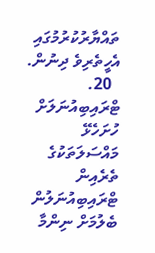ތައްޔާރުކުރުމުގައި އެހީތެރިވެ ދިނުން.
  20. ޓްރައިބިއުނަލަށް ހުށަހެޅޭ މައްސަލަތަކުގެ ތެރެއިން ޓްރައިބިއުނަލުން ބެލުމަށް ނިންމާ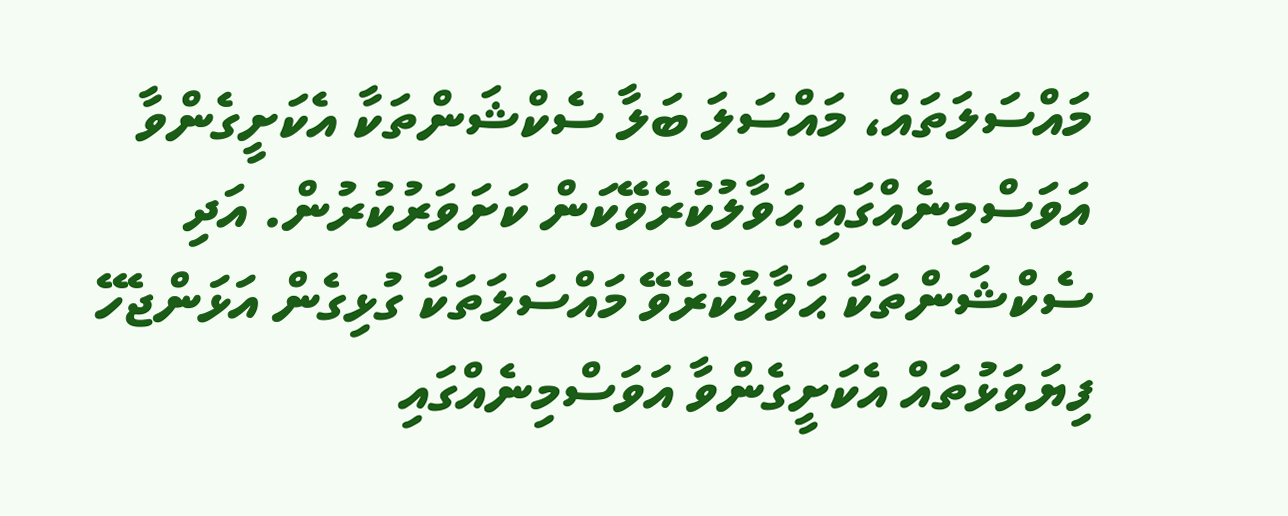މައްސަލަތައް، މައްސަލަ ބަލާ ސެކްޝަންތަކާ އެކަށީގެންވާ އަވަސްމިނެއްގައި ޙަވާލުކުރެވޭކަން ކަށަވަރުކުރުން. އަދި ސެކްޝަންތަކާ ޙަވާލުކުރެވޭ މައްސަލަތަކާ ގުޅިގެން އަޅަންޖެހޭ ފިޔަވަޅުތައް އެކަށީގެންވާ އަވަސްމިނެއްގައި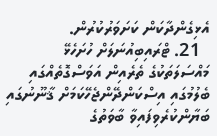އެޅިގެންދާކަން ކަށަވަރުކުރުން.
  21. ޓްރައިބިއުނަލަށް ހުށަހެޅޭ މައްސަލަތަކުގެ ތެރެއިން އަވަސްގޮތެއްގައި ބެލުމުގައި އިސްކަންދޭންޖެހޭކަމަށް ޤާނޫނުގައި ބަޔާންކުރެވިފައިވާ ބާވަތުގެ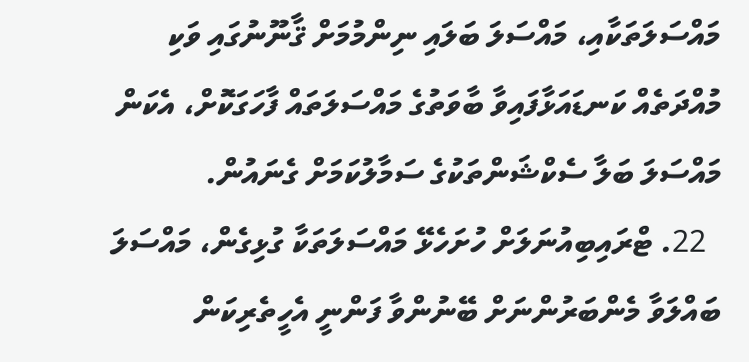މައްސަލަތަކާއި، މައްސަލަ ބަލައި ނިންމުމަށް ޤާނޫނުގައި ވަކި މުއްދަތެއް ކަނޑައަޅާފައިވާ ބާވަތުގެ މައްސަލަތައް ފާހަގަކޮށް، އެކަން މައްސަލަ ބަލާ ސެކްޝަންތަކުގެ ސަމާލުކަމަށް ގެނައުން.
  22. ޓްރައިބިއުނަލަށް ހުށަހެޅޭ މައްސަލަތަކާ ގުޅިގެން، މައްސަލަ ބައްލަވާ މެންބަރުންނަށް ބޭނުންވާ ފަންނީ އެހީތެރިކަން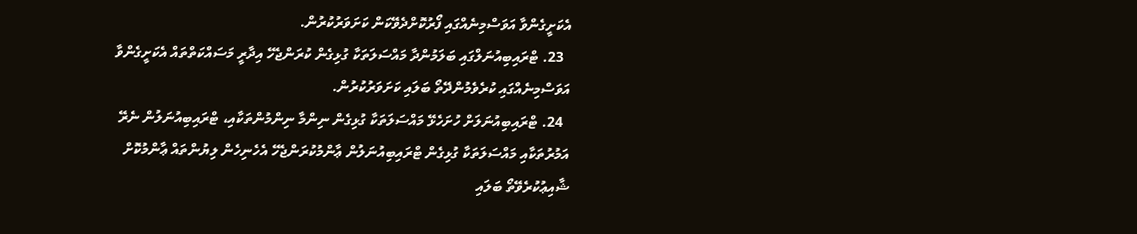އެކަށީގެންވާ އަވަސްމިނެއްގައި ފޯރުކޮށްދެވޭކަން ކަށަވަރުކުރުން.
  23. ޓްރައިބިއުނަލްގައި ބަލަމުންދާ މައްސަލަތަކާ ގުޅިގެން ކުރަންޖެހޭ އިދާރީ މަސައްކަތްތައް އެކަށީގެންވާ އަވަސްމިނެއްގައި ކުރެވެމުންދޭތޯ ބަލައި ކަށަވަރުކުރުން.
  24. ޓްރައިބިއުނަލަށް ހުށަހެޅޭ މައްސަލަތަކާ ގުޅިގެން ނިންމާ ނިންމުންތަކާއި، ޓްރައިބިއުނަލުން ނެރޭ އަމުރުތަކާއި މައްސަލަތަކާ ގުޅިގެން ޓްރައިބިއުނަލުން ޢާންމުކުރަންޖެހޭ އެހެނިހެން ލިޔުންތައް ޢާންމުކޮށް ޝާއިޢުކުރެވޭތޯ ބަލައި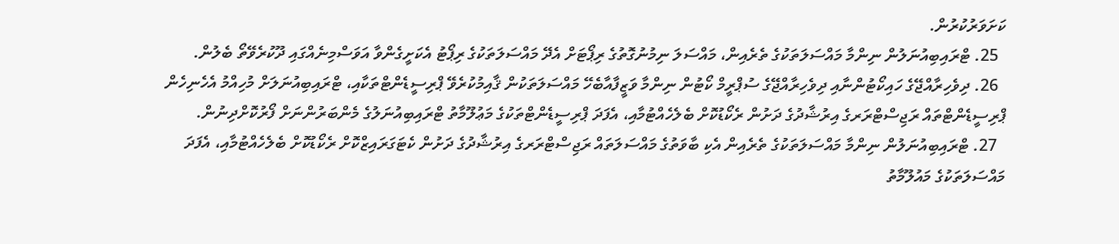ކަށަވަރުކުރުން.
  25. ޓްރައިބިއުނަލުން ނިންމާ މައްސަލަތަކުގެ ތެރެއިން، މައްސަލަ ނިމުނުގޮތުގެ ރިޕޯޓަށް އެދޭ މައްސަލަތަކުގެ ރިޕޯޓު އެކަށީގެންވާ އަވަސްމިނެއްގައި ދޫކުރެވޭތޯ ބެލުން.
  26. ދިވެހިރާއްޖޭގެ ހައިކޯޓުންނާއި ދިވެހިރާއްޖޭގެ ސުޕްރީމް ކޯޓުން ނިންމާ ވަޒީފާއާބެހޭ މައްސަލަތަކުން ޤާއިމުކުރެވޭ ޕްރިސީޑެންޓްތަކާއި، ޓްރައިބިއުނަލަށް މުހިއްމު އެހެނިހެން ޕްރިސީޑެންޓްތައް ރަޖިސްޓްރަރގެ އިރުޝާދުގެ ދަށުން ރެކޯޑުކޮށް ބެލެހެއްޓުމާއި، އެފަދަ ޕްރިސީޑެންޓްތަކުގެ މަޢުލޫމާތު ޓްރައިބިއުނަލުގެ މެންބަރުންނަށް ފޯރުކޮށްދިނުން.
  27. ޓްރައިބިއުނަލުން ނިންމާ މައްސަލަތަކުގެ ތެރެއިން އެކި ބާވަތުގެ މައްސަލަތައް ރަޖިސްޓްރަރގެ އިރުޝާދުގެ ދަށުން ކެޓަގަރައިޒްކޮށް ރެކޯޑުކޮށް ބެލެހެއްޓުމާއި، އެފަދަ މައްސަލަތަކުގެ މައުލޫމާތު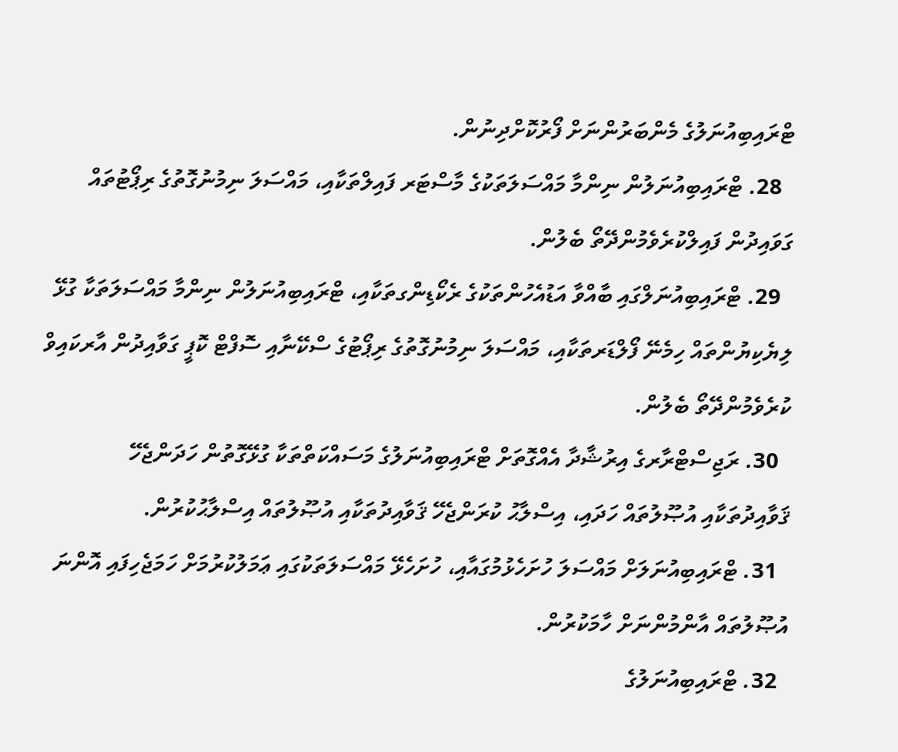ޓްރައިބިއުނަލުގެ މެންބަރުންނަށް ފޯރުކޮށްދިނުން.
  28. ޓްރައިބިއުނަލުން ނިންމާ މައްސަލަތަކުގެ މާސްޓަރ ފައިލްތަކާއި، މައްސަލަ ނިމުނުގޮތުގެ ރިޕޯޓުތައް ގަވައިދުން ފައިލްކުރެވެމުންދޭތޯ ބެލުން.
  29. ޓްރައިބިއުނަލްގައި ބާއްވާ އަޑުއެހުންތަކުގެ ރެކޯޑިންގތަކާއި، ޓްރައިބިއުނަލުން ނިންމާ މައްސަލަތަކާ ގުޅޭ ލިޔެކިޔުންތައް ހިމެނޭ ފޯލްޑަރތަކާއި، މައްސަލަ ނިމުނުގޮތުގެ ރިޕޯޓުގެ ސްކޭނާއި ސޮފްޓް ކޮޕީ ގަވާއިދުން އާރކައިވް ކުރެވެމުންދޭތޯ ބެލުން.
  30. ރަޖިސްޓްރާރގެ އިރުޝާދާ އެއްގޮތަށް ޓްރައިބިއުނަލުގެ މަސައްކަތްތަކާ ގުޅޭގޮތުން ހަދަންޖެހޭ ޤަވާއިދުތަކާއި އުޞޫލުތައް ހަދައި، އިސްލާޙު ކުރަންޖެހޭ ޤަވާއިދުތަކާއި އުޞޫލުތައް އިސްލާޙުކުރުން.
  31. ޓްރައިބިއުނަލަށް މައްސަލަ ހުށަހެޅުމުގައާއި، ހުށަހެޅޭ މައްސަލަތަކުގައި ޢަމަލުކުރުމަށް ހަމަޖެހިފައި އޮންނަ އުޞޫލުތައް އާންމުންނަށް ހާމަކުރުން.
  32. ޓްރައިބިއުނަލުގެ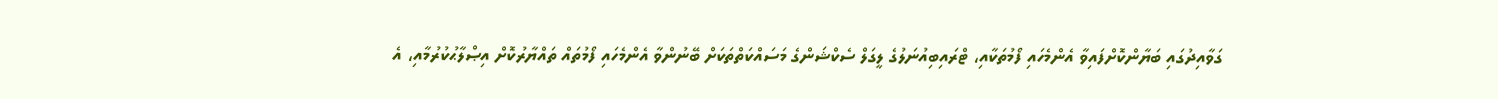ގަވާއިދުގައި ބަޔާންކޮށްފައިވާ އެންމެހައި ފޯމުތަކާއި، ޓްރައިބިއުނަލުގެ ލީގަލް ސެކްޝަންގެ މަސައްކަތްތަކަށް ބޭނުންވާ އެންމެހައި ފޯމުތައް ތައްޔާރުކޮށް އިޞްލާޙުކުރުމާއި، އެ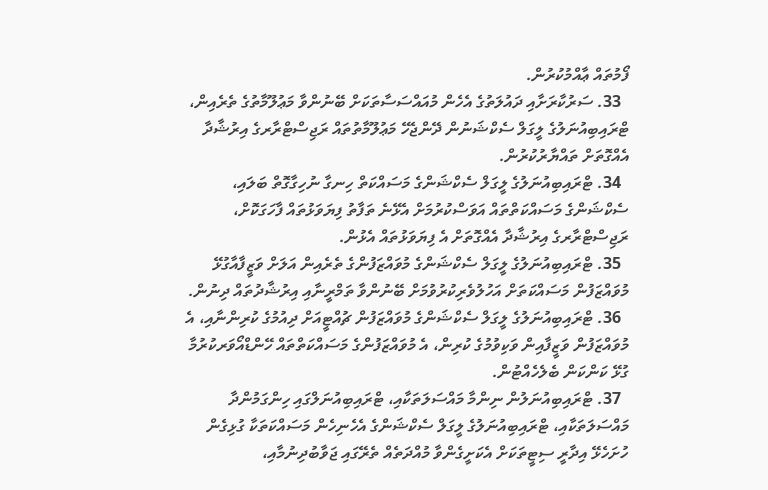ފޯމުތައް ޢާއްމުކުރުން.
  33. ސަރުކާރަށާއި ދައުލަތުގެ އެހެން މުއައްސަސާތަކަށް ބޭނުންވާ މަޢުލޫމާތުގެ ތެރެއިން، ޓްރައިބިއުނަލުގެ ލީގަލް ސެކްޝަނުން ދޭންޖެހޭ މަޢުލޫމާތުތައް ރަޖިސްޓްރާރގެ އިރުޝާދާ އެއްގޮތަށް ތައްޔާރުކުރުން.
  34. ޓްރައިބިއުނަލުގެ ލީގަލް ސެކްޝަންގެ މަސައްކަތް ހިނގާ ނުހިގާގޮތް ބަލައި، ސެކްޝަންގެ މަސައްކަތްތައް އަވަސްކުރުމަށް އެޅޭނެ ތަފާތު ފިޔަވަޅުތައް ފާހަގަކޮށް، ރަޖިސްޓްރާރގެ އިރުޝާދާ އެއްގޮތަށް އެ ފިޔަވަޅުތައް އެޅުން.
  35. ޓްރައިބިއުނަލުގެ ލީގަލް ސެކްޝަންގެ މުވައްޒަފުންގެ ތެރެއިން އަލަށް ވަޒީފާއާގުޅޭ މުވައްޒަފުން މަސައްކަތަށް އަހުލުވެރިކުރުވުމަށް ބޭނުންވާ ތަމްރީނާއި އިރުޝާދުތައް ދިނުން.
  36. ޓްރައިބިއުނަލުގެ ލީގަލް ސެކްޝަންގެ މުވައްޒަފުން ޗުއްޓީއަށް ދިއުމުގެ ކުރިންނާއި، އެ މުވައްޒަފުން ވަޒީފާއިން ވަކިވުމުގެ ކުރިން، އެ މުވައްޒަފުންގެ މަސައްކަތްތައް ހޭންޑްއޯވަރކުރުމާ ގުޅޭ ކަންކަން ބެލެހެއްޓުން.
  37. ޓްރައިބިއުނަލުން ނިންމާ މައްސަލަތަކާއި، ޓްރައިބިއުނަލްގައި ހިންގަމުންދާ މައްސަލަތަކާއި، ޓްރައިބިއުނަލުގެ ލީގަލް ސެކްޝަންގެ އެހެނިހެން މަސައްކަތަކާ ގުޅިގެން ހުށަހެޅޭ އިދާރީ ސިޓީތަކަށް އެކަށީގެންވާ މުއްދަތެއް ތެރޭގައި ޖަވާބުދިނުމާއި،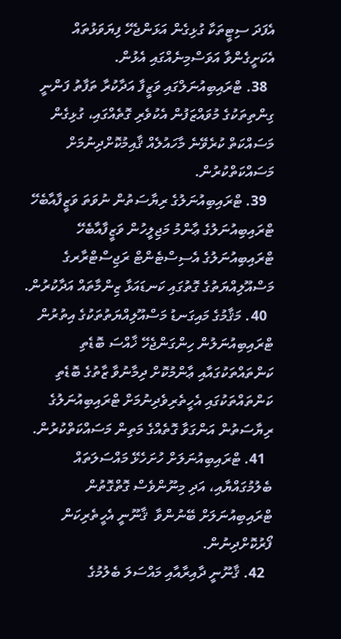އެފަދަ ސިޓީތަކާ ގުޅިގެން އަޅަންޖެހޭ ފިޔަވަޅުތައް އެކަށީގެންވާ އަވަސްމިނެއްގައި އެޅުން.
  38. ޓްރައިބިއުނަލްގައި ވަޒީފާ އަދާކުރާ ތަފާތު ފަންނީ ގިންތިތަކުގެ މުވައްޒަފުން އެކުވެރި ގޮތެއްގައި، ގުޅިގެން މަސައްކަތް ކުރެވޭނެ މާހައުލެއް ޤާއިމުކޮށްދިނުމަށް މަސައްކަތްކުރުން.
  39. ޓްރައިބިއުނަލުގެ ރިޔާސަތުން ނުވަތަ ވަޒީފާއާބެހޭ ޓްރައިބިއުނަލުގެ ޢާންމު މަޖިލީހުން ވަޒީފާއާބެހޭ ޓްރައިބިއުނަލުގެ އެސިސްޓެންޓް ރަޖިސްޓްރާރގެ މަސްއޫލިއްޔަތުގެ ގޮތުގައި ކަނޑައަޅާ ޒިންމާތައް އަދާކުރުން.
  40. މަޤާމުގެ މައިގަނޑު މަސްއޫލިއްޔަތުތަކުގެ އިތުރުން ޓްރައިބިއުނަލުން ހިންގަންޖެހޭ ޚާއްސަ ބޮޑެތި ކަންތައްތަކުގައާއި ޢާންމުކޮށް ދިމާނުވާ ޒާތުގެ ބޮޑެތި ކަންތައްތަކުގައި އެހީތެރިވެދިނުމަށް ޓްރައިބިއުނަލުގެ ރިޔާސަތުން އަންގަވާ ގޮތެއްގެ މަތިން މަސައްކަތްކުރުން.
  41. ޓްރައިބިއުނަލަށް ހުށަހެޅޭ މައްސަލަތައް ބެލުމުގައްޔާއި، އަދި މިނޫންވެސް ގޮތްގޮތުން ޓްރައިބިއުނަލަށް ބޭނުންވާ  ޤާނޫނީ އެހީތެރިކަން ފޯރުކޮށްދިނުން.
  42. ޤާނޫނީ ދާއިރާއާއި މައްސަލަ ބެލުމުގެ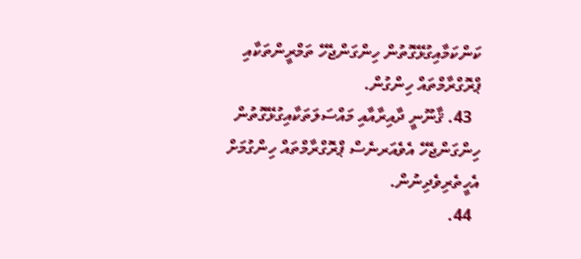ކަންކަމާއިގުޅޭގޮތުން ހިންގަންޖެހޭ ތަމްރީންތަކާއި ޕްރޮގްރާމްތައް ހިންގުން.
  43. ޤާނޫނީ ދާއިރާއާއި މައްސަލަތަކާއިގުޅޭގޮތުން ހިންގަންޖެހޭ އެވެއަރނެސް ޕްރޮގްރާމްތައް ހިންގުމަށް އެހީތެރިވެދިނުން.
  44.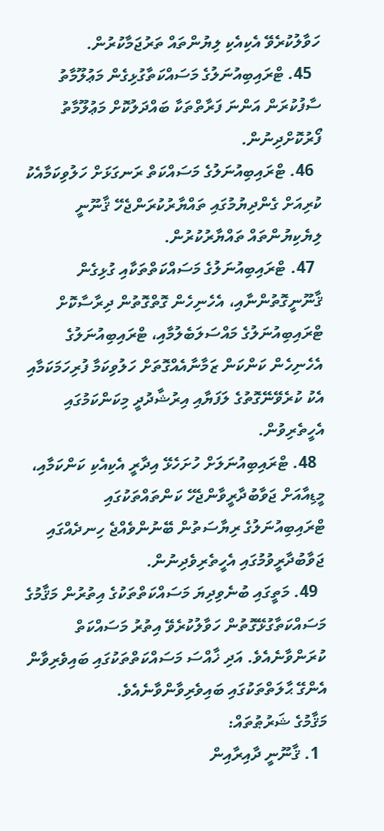ހަވާލުކުރެވޭ އެކިއެކި ލިޔުންތައް ތަރުޖަމާކުރުން.
  45. ޓްރައިބިއުނަލުގެ މަސައްކަތާގުޅިގެން މަޢުލޫމާތު ސާފުކުރަން އަންނަ ފަރާތްތަކާ ބައްދަލުކޮށް މަޢުލޫމާތު ފޯރުކޮށްދިނުން.
  46. ޓްރައިބިއުނަލުގެ މަސައްކަތް ރަނގަޅަށް ހަލުވިކަމާއެކު ކުރިއަށް ގެންދިޔުމުގައި ތައްޔާރުކުރަންޖެހޭ ޤާނޫނީ ލިޔެކިޔުންތައް ތައްޔާރުކުރުން.
  47. ޓްރައިބިއުނަލުގެ މަސައްކަތްތަކާއި ގުޅިގެން ޤާނޫނީގޮތުންނާއި، އެހެނިހެން ގޮތްގޮތުން ދިރާސާކޮށް ޓްރައިބިއުނަލުގެ މައްސަލަބެލުމާއި، ޓްރައިބިއުނަލުގެ އެހެނިހެން ކަންކަން ޒަމާނާއެއްގޮތަށް ހަލުވިކަމާ ފުރިހަމަކަމާއި އެކު ކުރެވޭނޭގޮތުގެ ލަފަޔާއި އިރުޝާދުދީ މިކަންކަމުގައި އެހީތެރިވުން.
  48. ޓްރައިބިއުނަލަށް ހުށަހެޅޭ އިދާރީ އެކިއެކި ކަންކަމާއި، މީޑިއާއަށް ޖަވާބުދާރީވާންޖެހޭ ކަންތައްތަކުގައި ޓްރައިބިއުނަލުގެ ރިޔާސަތުން ބޭނުންވެއްޖެ ހިނދެއްގައި ޖަވާބުދާރީވުމުގައި އެހީތެރިވެދިނުން.
  49. މަތީގައި ބުނެވިދިޔަ މަސައްކަތްތަކުގެ އިތުރުން މަޤާމުގެ މަސައްކަތާގުޅޭގޮތުން ހަވާލުކުރެވޭ އިތުރު މަސައްކަތް ކުރަންވާނެއެވެ. އަދި ޚާއްސަ މަސައްކަތްތަކުގައި ބައިވެރިވާން އެންގޭ ޙާލަތްތަކުގައި ބައިވެރިވާންވާނެއެވެ.
މަޤާމުގެ ޝަރުޠުތައް:
  1. ޤާނޫނީ ދާއިރާއިން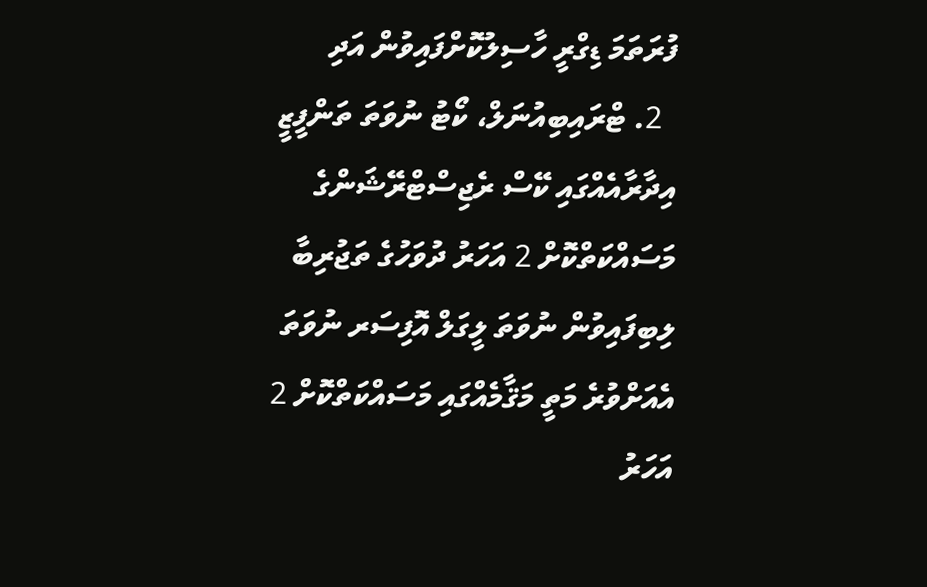ފުރަތަމަ ޑިގްރީ ހާސިލުކޮށްފައިވުން އަދި
  2. ޓްރައިބިއުނަލް، ކޯޓު ނުވަތަ ތަންފީޒީ އިދާރާއެއްގައި ކޭސް ރެޖިސްޓްރޭޝަންގެ މަސައްކަތްކޮށް 2 އަހަރު ދުވަހުގެ ތަޖުރިބާ ލިބިފައިވުން ނުވަތަ ލީގަލް އޮފިސަރ ނުވަތަ އެއަށްވުރެ މަތީ މަޤާމެއްގައި މަސައްކަތްކޮށް 2 އަހަރު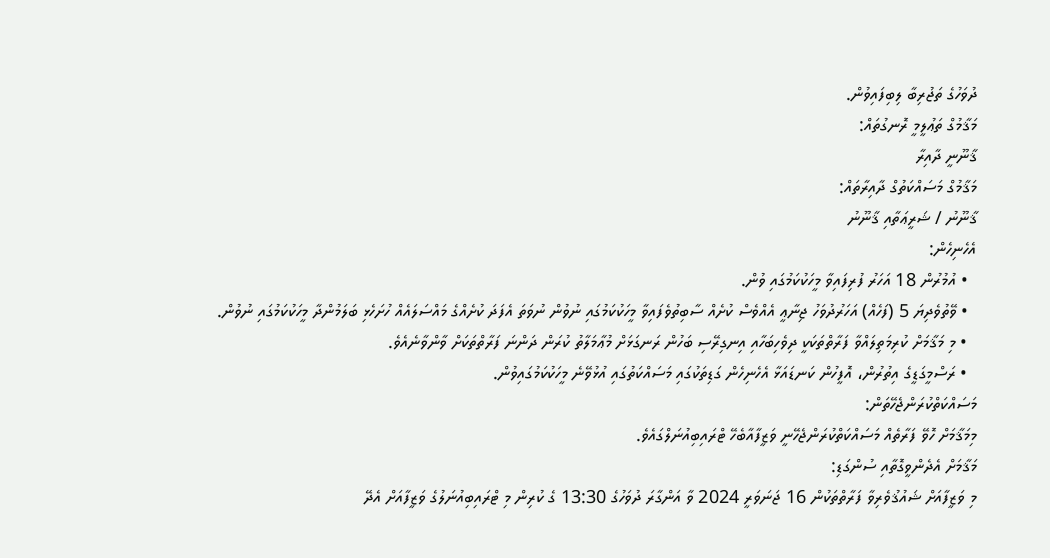ދުވަހުގެ ތަޖުރިބާ ލިބިފައިވުން.
މަޤާމުގް ތަޢުލީމީ ރޮނގުތައް:
ޤާނޫނީ ދާއިރާ
މަޤާމުގް މަސައްކަތުގް ދާއިރާތައް:
ޤާނޫނު / ޝަރީޢަތާއި ޤާނޫނު
އެހެނިހެން:
  • އުމުރުން 18 އަހަރު ފުރިފައިވާ މީހަކުކަމުގައި ވުން.
  • ވޭތުވެދިޔަ 5 (ފަހެއް) އަހަރުދުވަހު ޖިނާޢީ އެއްވެސް ކުށެއް ސާބިތުވެފައިވާ މީހަކުކަމުގައި ނުވުން ނުވަތަ އެފަދަ ކުށެއްގެ މައްސަލައެއް ހުށަހެޅި ބަލަމުންދާ މީހަކުކަމުގައި ނުވުން.
  • މި މަޤާމަށް ކުރިމަތިލައްވާ ފަރާތްތަކަކީ ދިވެހިބަހާއި އިނގިރޭސި ބަހުން ރަނގަޅަށް މުޢާމަލާތު ކުރަން ދަންނަ ފަރާތްތަކަށް ވާންވާނެއެވެ.
  • ރަސްމީގަޑީގެ އިތުރުން، އޮފީހުން ކަނޑައަޅާ އެހެނިހެން ގަޑިތަކުގައި މަސައްކަތުގައި އުޅުވޭނެ މީހަކުކަމުގައިވުން.
މަސައްކަތްކުރަންޖެހޭތަން:
މިމަޤާމަށް ހޮވޭ ފަރާތެއް މަސައްކަތްކުރަންޖެހޭނީ ވަޒީފާއާބެހޭ ޓްރައިބިއުނަލްގައެވެ.
މަޤާމަށް އެދެންވީގޮތާއި ސުންގަޑި:
މި ވަޒީފާއަށް ޝައުޤުވެރިވާ ފަރާތްތަކުން 16 ޖަނަވަރީ 2024 ވާ އަންގާރަ ދުވަހުގެ 13:30 ގެ ކުރިން މި ޓްރައިބިއުނަލުގެ ވަޒީފާއަށް އެދޭ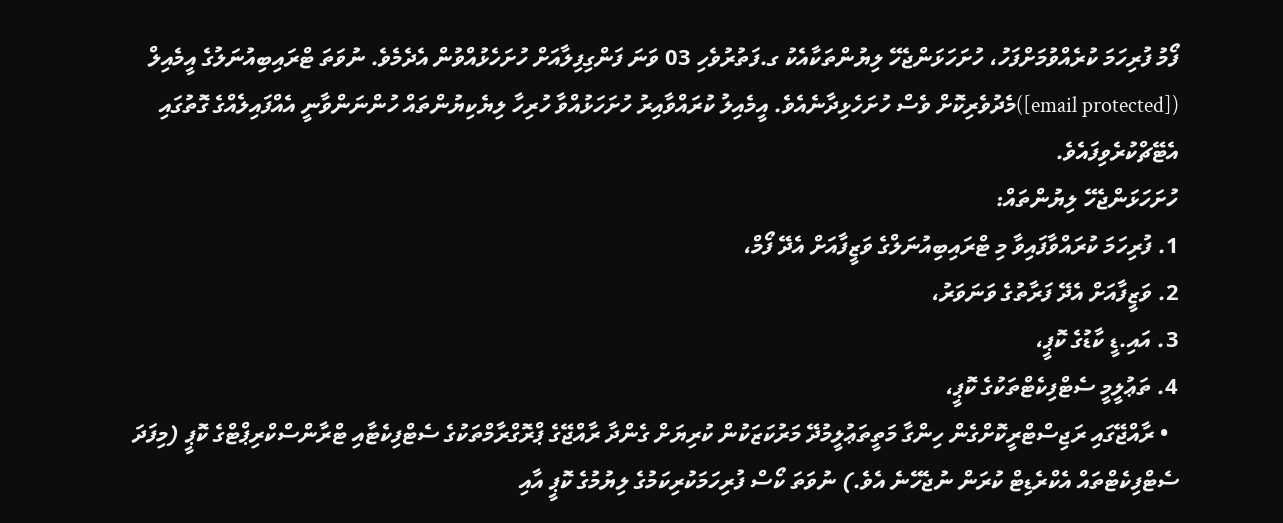ފޯމު ފުރިހަމަ ކުރެއްވުމަށްފަހު، ހުށަހަޅަންޖެހޭ ލިޔުންތަކާއެކު ގ.ފަތުރުވެހި 03 ވަނަ ފަންގިފިލާއަށް ހުށަހެޅުއްވުން އެދެމެވެ. ނުވަތަ ޓްރައިބިއުނަލުގެ އީމެއިލް  ([email protected])މެދުވެރިކޮށް ވެސް ހުށަހެޅިދާނެއެވެ. އީމެއިލު ކުރައްވާއިރު ހުށަހަޅުއްވާ ހުރިހާ ލިޔެކިޔުންތައް ހުންނަންވާނީ އެއްފައިލެއްގެ ގޮތުގައި އެޓޭޗްކުރެވިފައެވެ.
ހުށަހަޅަންޖެހޭ ލިޔުންތައް:
1. ފުރިހަމަ ކުރައްވާފައިވާ މި ޓްރައިބިއުނަލްގެ ވަޒީފާއަށް އެދޭ ފޯމް،
2. ވަޒީފާއަށް އެދޭ ފަރާތުގެ ވަނަވަރު،
3. އައި.ޑީ ކާޑުގެ ކޮޕީ،
4. ތަޢުލީމީ ސެޓްފިކެޓްތަކުގެ ކޮޕީ،
  • ރާއްޖޭގައި ރަޖިސްޓްރީކޮށްގެން ހިންގާ މަތީތަޢުލީމުދޭ މަރުކަޒަކުން ކުރިޔަށް ގެންދާ ރާއްޖޭގެ ޕްރޮގްރާމްތަކުގެ ސެޓްފިކެޓާއި ޓްރާންސްކްރިޕްޓްގެ ކޮޕީ (މިފަދަ ސެޓްފިކެޓްތައް އެކްރެޑިޓް ކުރަން ނުޖެހޭނެ އެވެ.) ނުވަތަ ކޯސް ފުރިހަމަކުރިކަމުގެ ލިޔުމުގެ ކޮޕީ އާއި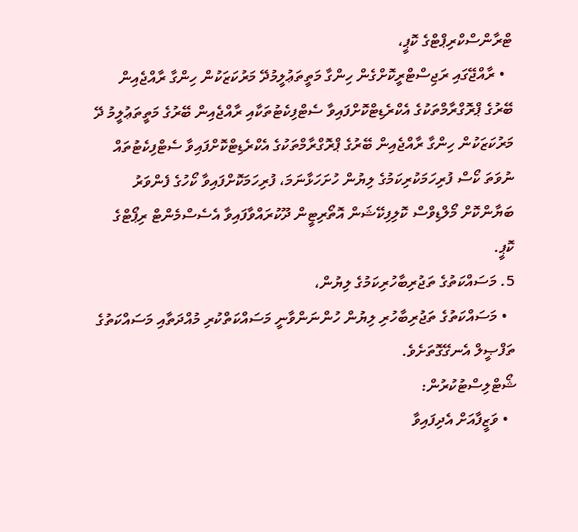ޓްރާންސްކްރިޕްޓްގެ ކޮޕީ،
  • ރާއްޖޭގައި ރަޖިސްޓްރީކޮށްގެން ހިންގާ މަތީތަޢުލީމުދޭ މަރުކަޒަކުން ހިންގާ ރާއްޖެއިން ބޭރުގެ ޕްރޮގްރާމްތަކުގެ އެކްރެޑިޓްކޮށްފައިވާ ސެޓްފިކެޓުތަކާއި ރާއްޖެއިން ބޭރުގެ މަތީތަޢުލީމު ދޭ މަރުކަޒަކުން ހިންގާ ރާއްޖެއިން ބޭރުގެ ޕްރޮގްރާމްތަކުގެ އެކްރެޑިޓްކޮށްފައިވާ ސެޓްފިކެޓުތައް ނުވަތަ ކޯސް ފުރިހަމަކުރިކަމުގެ ލިޔުން ހުށަހަޅާނަމަ، ފުރިހަމަކޮށްފައިވާ ކޯހުގެ ފެންވަރު ބަޔާންކޮށް މޯލްޑިވްސް ކޮލިފިކޭޝަން އޮތޯރިޓީން ދޫކުރައްވާފައިވާ އެސެސްމެންޓް ރިޕޯޓްގެ ކޮޕީ.
5. މަސައްކަތުގެ ތަޖުރިބާހުރިކަމުގެ ލިޔުން،
  • މަސައްކަތުގެ ތަޖުރިބާހުރި ލިޔުން ހުންނަންވާނީ މަސައްކަތްކުރި މުއްދަތާއި މަސައްކަތުގެ ތަފްޞީލް އެނގޭގޮތަށެވެ.
ޝޯޓްލިސްޓުކުރުން:
  • ވަޒީފާއަށް އެދިފައިވާ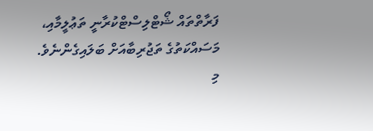ފަރާތްތައް ޝޯޓްލިސްޓްކުރާނީ ތަޢުލީމާއި، މަސައްކަތުގެ ތަޖުރިބާއަށް ބަލައިގެންނެވެ.
މި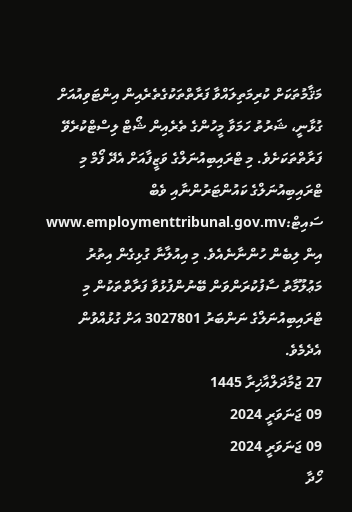މަޤާމުތަކަށް ކުރިމަތިލައްވާ ފަރާތްތަކުގެތެރެއިން އިންޓަވިއުއަށް ގުޅާނީ، ޝަރުތު ހަމަވާ މީހުންގެ ތެރެއިން ޝޯޓް ލިސްޓްކުރެވޭ ފަރާތްތަކަށެވެ. މި ޓްރައިބިއުނަލްގެ ވަޒީފާއަށް އެދޭ ފޯމް މި ޓްރައިބިއުނަލްގެ ކައުންޓަރުންނާއި ވެބް ސައިޓް:www.employmenttribunal.gov.mv  އިން ލިބެން ހުންނާނެއެވެ. މި އިއުލާނާ ގުޅިގެން އިތުރު މަޢުލޫމާތު ސާފުކުރަންވަން ބޭނުންފުޅުވާ ފަރާތްތަކުން މި ޓްރައިބިއުނަލްގެ ނަންބަރު 3027801 އަށް ގުޅުއްވުން އެދެމެވެ.
27 ޖުމާދަލްއާޚިރާ 1445
09 ޖަނަވަރީ 2024
09 ޖަނަވަރީ 2024
ހޯދާ